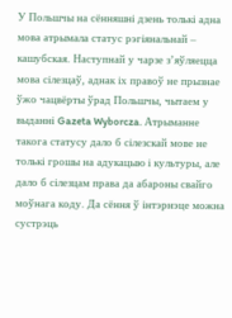У Польшчы на сённяшні дзень толькі адна мова атрымала статус рэгіянальнай – кашубская. Наступнай у чарзе з’яўляецца мова сілезцаў, аднак іх правоў не прызнае ўжо чацвёрты ўрад Польшчы, чытаем у выданні Gazeta Wyborcza. Атрыманне такога статусу дало б сілезскай мове не толькі грошы на адукацыю і культуры, але дало б сілезцам права да абароны свайго моўнага коду. Да сёння ў інтэрнэце можна сустрэць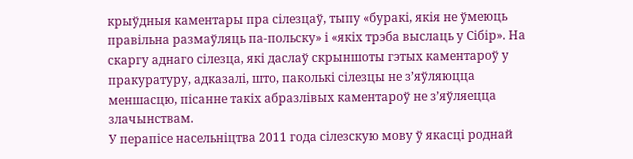крыўдныя каментары пра сілезцаў, тыпу «буракі, якія не ўмеюць правільна размаўляць па-польску» і «якіх трэба выслаць у Сібір». На скаргу аднаго сілезца, які даслаў скрыншоты гэтых каментароў у пракуратуру, адказалі, што, паколькі сілезцы не з’яўляюцца меншасцю, пісанне такіх абразлівых каментароў не з’яўляецца злачынствам.
У перапісе насельніцтва 2011 года сілезскую мову ў якасці роднай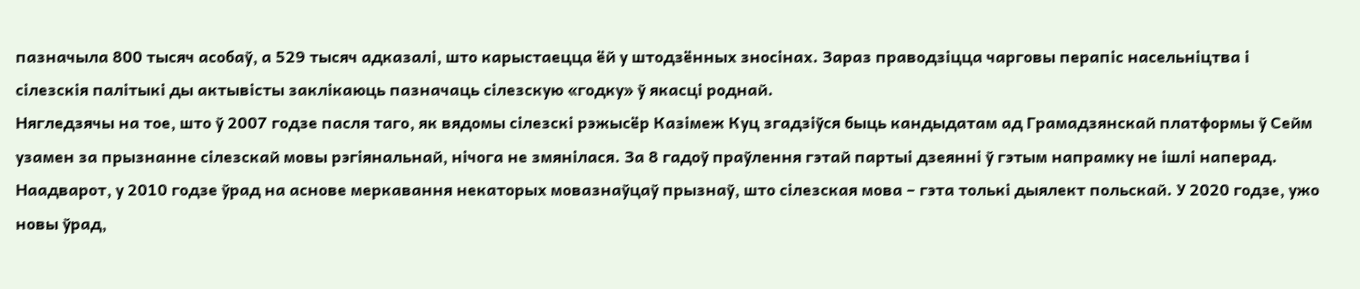пазначыла 800 тысяч асобаў, а 529 тысяч адказалі, што карыстаецца ёй у штодзённых зносінах. Зараз праводзіцца чарговы перапіс насельніцтва і сілезскія палітыкі ды актывісты заклікаюць пазначаць сілезскую «годку» ў якасці роднай.
Нягледзячы на тое, што ў 2007 годзе пасля таго, як вядомы сілезскі рэжысёр Казімеж Куц згадзіўся быць кандыдатам ад Грамадзянскай платформы ў Сейм узамен за прызнанне сілезскай мовы рэгіянальнай, нічога не змянілася. За 8 гадоў праўлення гэтай партыі дзеянні ў гэтым напрамку не ішлі наперад. Наадварот, у 2010 годзе ўрад на аснове меркавання некаторых мовазнаўцаў прызнаў, што сілезская мова – гэта толькі дыялект польскай. У 2020 годзе, ужо новы ўрад,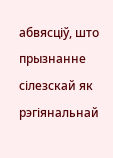абвясціў, што прызнанне сілезскай як рэгіянальнай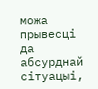можа прывесці да абсурднай сітуацыі,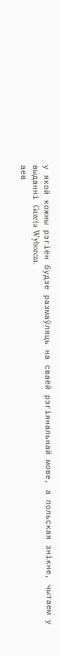у якой кожны рэгіён будзе размаўляць на сваёй рэгіянальнай мове, а польская знікне, чытаем у выданні Gazeta Wyborcza.
аев